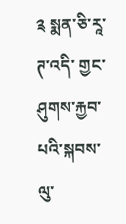༉ སྨན་ཅི་རཱ་ཊ་འདི་ གྱང་ཤུགས་རྐྱབ་པའི་སྐབས་ལུ་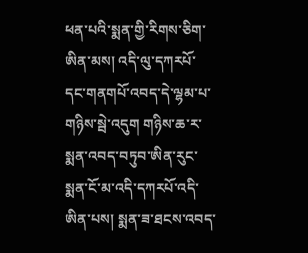ཕན་པའི་སྨན་གྱི་རིགས་ཅིག་ཨིན་མས། འདི་ལུ་དཀརཔོ་དང་གནགཔོ་འབད་དེ་ལྷམ་པ་གཉིས་སྦེ་འདུག གཉིས་ཆ་ར་སྨན་འབད་བཏུབ་ཨིན་རུང་ སྨན་ངོ་མ་འདི་དཀརཔོ་འདི་ཨིན་པས། སྨན་ཟ་ཐངས་འབད་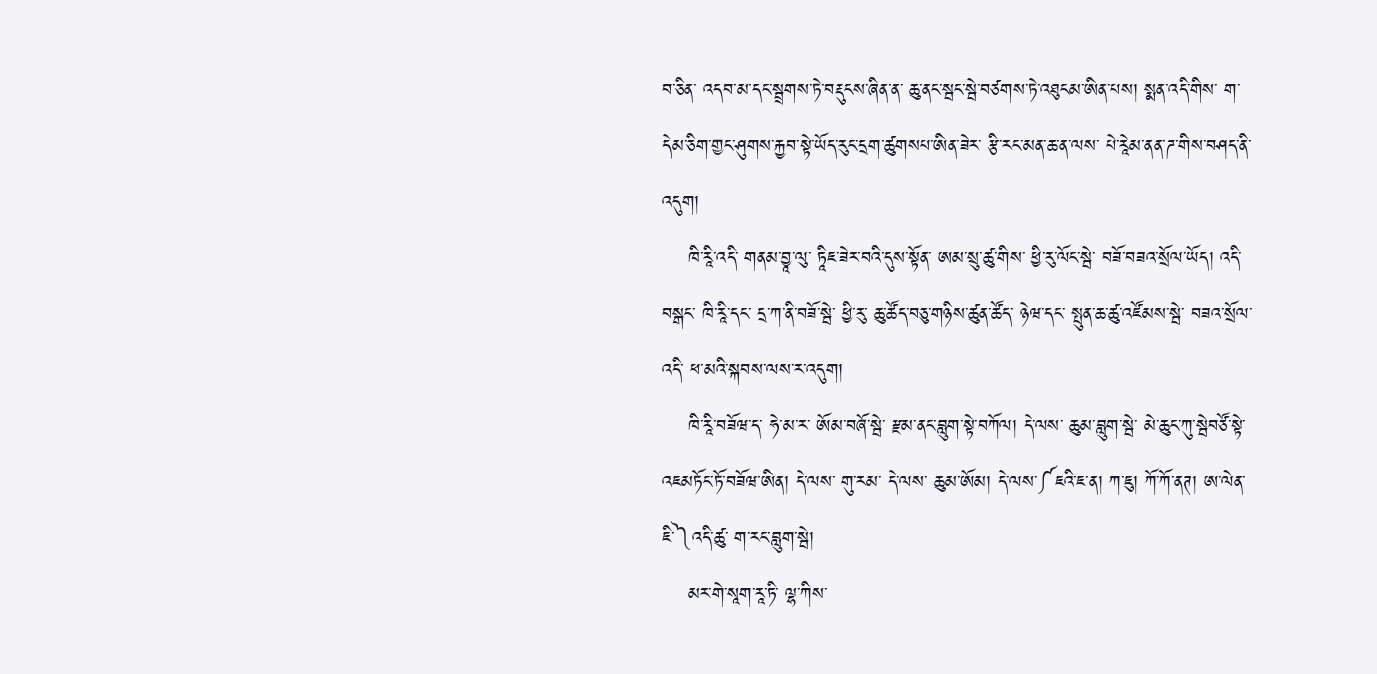བ་ཅིན་ འདབ་མ་དང་སྦྲགས་ཏེ་བརྡུངས་ཞིན་ན་ ཆུ་ནང་སྦང་སྦེ་བཙགས་ཏེ་འཐུངམ་ཨིན་པས། སྨན་འདི་གིས་ ག་དེམ་ཅིག་གྱང་ཤུགས་རྐྱབ་སྟེ་ཡོད་རུང་དྲག་ཚུགསཔ་ཨིན་ཟེར་ རྩི་རང་མན་ཆ་ན་ལས་ པེ་རཱེམ་ནན་ཌ་གིས་བཤད་ནི་འདུག།
    ཁི་རཱི་འདི་ གནམ་བྱཱ་ལུ་ ཏཱིཇ་ཟེར་བའི་དུས་སྟོན་ ཨམ་སྲུ་ཚུ་གིས་ ཕྱི་རུ་ལོང་སྦེ་ བཟོ་བཟའ་སྲོལ་ཡོད། འདི་བསྒང་ ཁི་རཱི་དང་ དྲ་ཀ་ནི་བཟོ་སྦེ་ ཕྱི་རུ་ ཆུ་ཚོད་བཅུ་གཉིས་ཚུན་ཚོད་ ཉེཝ་དང་ སྤུན་ཆ་ཚུ་འཛོམས་སྦེ་ བཟའ་སྲོལ་འདི་ ཕ་མའི་སྐབས་ལས་ར་འདུག།
    ཁི་རཱི་བཟོཝ་ད་ ཧེ་མ་ར་ ཨོམ་བཞོ་སྦེ་ རྫམ་ནང་བླུག་སྟེ་བཀོལ། དེ་ལས་ ཆུམ་བླུག་སྦེ་ མེ་ཆུང་ཀུ་སྦེབཙོ་སྟེ་ འཇམཏོང་ཏོ་བཟོཝ་ཨིན། དེ་ལས་ གུ་རམ་ དེ་ལས་ ཆུམ་ཨོམ། དེ་ལས་༼ཇའི་ཇ་ན། ཀ་ཇུ། ཀོ་ཀོ་ནཊ། ཨ་ལེན་ཇི་༽འདི་ཚུ་ ག་རང་བླུག་སྦེ།
    མར་གེ་སཱག་རཱ་ཏི་ ལྷ་ཀིས་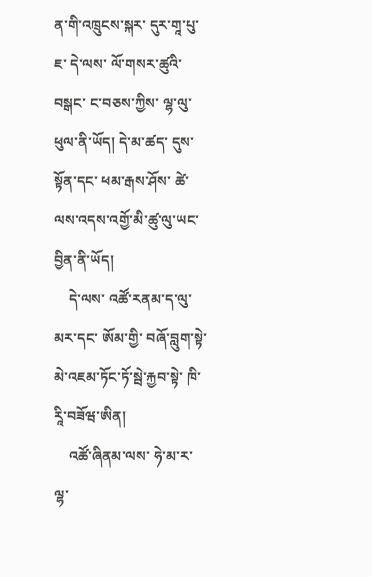ན་གི་འཁྲུངས་སྐར་ དུར་གཱ་པུ་ཇ་ དེ་ལས་ ལོ་གསར་ཚུའི་བསྒང་ ང་བཅས་ཀྱིས་ ལྷ་ལུ་ཕུལ་ནི་ཡོད། དེ་མ་ཚད་ དུས་སྟོན་དང་ ཕམ་རྒས་ཤོས་ ཚེ་ལས་འདས་འགྱོ་མི་ཚུ་ལུ་ཡང་ བྱིན་ནི་ཡོད།
    དེ་ལས་ འཚོ་རནམ་ད་ལུ་ མར་དང་ ཨོམ་གྱི་ བཞོ་བླུག་སྟེ་ མེ་འཇམ་ཏོང་ཏོ་སྦེ་རྐྱབ་སྟེ་ ཁི་རཱི་བཟོཝ་ཨིན།
    འཚོ་ཞིནམ་ལས་ ཧེ་མ་ར་ ལྷ་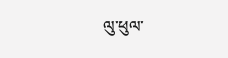ལུ་ཕུལ་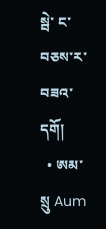སྦེ་ ང་བཅས་ར་བཟའ་དགོ།
  • ཨམ་སྲུ Aum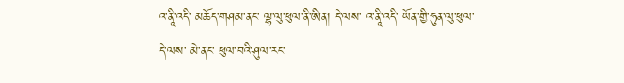འ་ནཱི་འདི་ མཆོད་གཤམ་ནང་ ལྷ་ལུ་ཕུལ་ནི་ཨིན། དེ་ལས་ འ་ནཱི་འདི་ ཡོན་གྱི་ཧུན་ལུ་ཕུལ་ དེ་ལས་ མེ་ནང་ ཕུལ་བའི་ཤུལ་རང་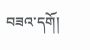བཟའ་དགོ།